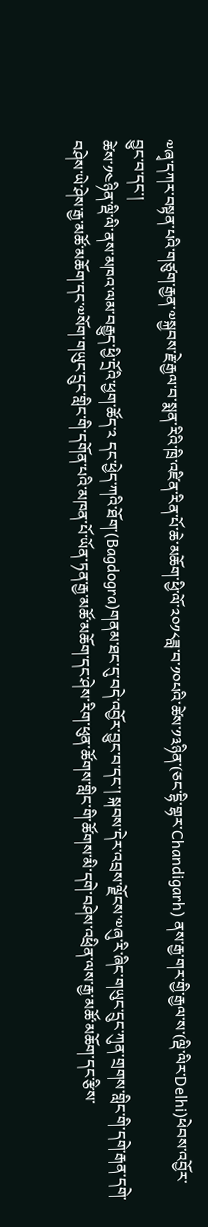༧ཞྭ་དཀར་བསྟན་པའི་གཙུག་རྒྱན་༧སྐྱབས་རྗེ་རྒྱལ་བ་སྨན་རིའི་ཁྲི་འཛིན་རིན་པོ་ཆེ་མཆོག་ཕྱི་ལོ་༢༠༡༨ཟླ་བ་༡༠པའི་ཚེས་༡༣ཉིན་(ཅང་དྷི་གྷར་Chandigarh) ནས་རྒྱ་གར་གྱི་རྒྱལ་ས་(ལྡི་ལིར་Delhi)ཕེབས་འབྱོར་བྱུང་བ་དང་།
ཚེས་༡༤ཉིན་ལྡི་ལི་ནས་མཁའ་ལམ་བརྒྱུད་ཕྱི་དྲོའི་ཕྱག་ཚོད་༢ དང་ཕྱེད་ཀའི་ཐོག་(Bagdogra)གནམ་ཐང་དུ་བདེ་འབྱོར་བྱུང་བ་དང་། སྐབས་དེར་འབྲས་ལྗོངས་༧ཞུ་རི་ཞིང་གཡུང་དྲུང་ཀུན་གྲགས་གླིང་གི་དགེ་རྒན་དགེ་བཤེས་ཡེ་ཤེས་རྒྱ་མཚོ་མཆོག་དང་༧སོག་གཡུང་དྲུང་གླིང་གི་དགོན་པའི་མཁན་པོ་ཡོན་ཏན་རྒྱ་མཚོ་མཆོག་དང་ཤེས་རིག་ཕུན་ཚོགས་གླིང་གི་ཚོགས་མི་དགེ་བཤེས་འཕྲིན་ལས་རྒྱ་མཚོ་མཆོག་དང་རྩིས་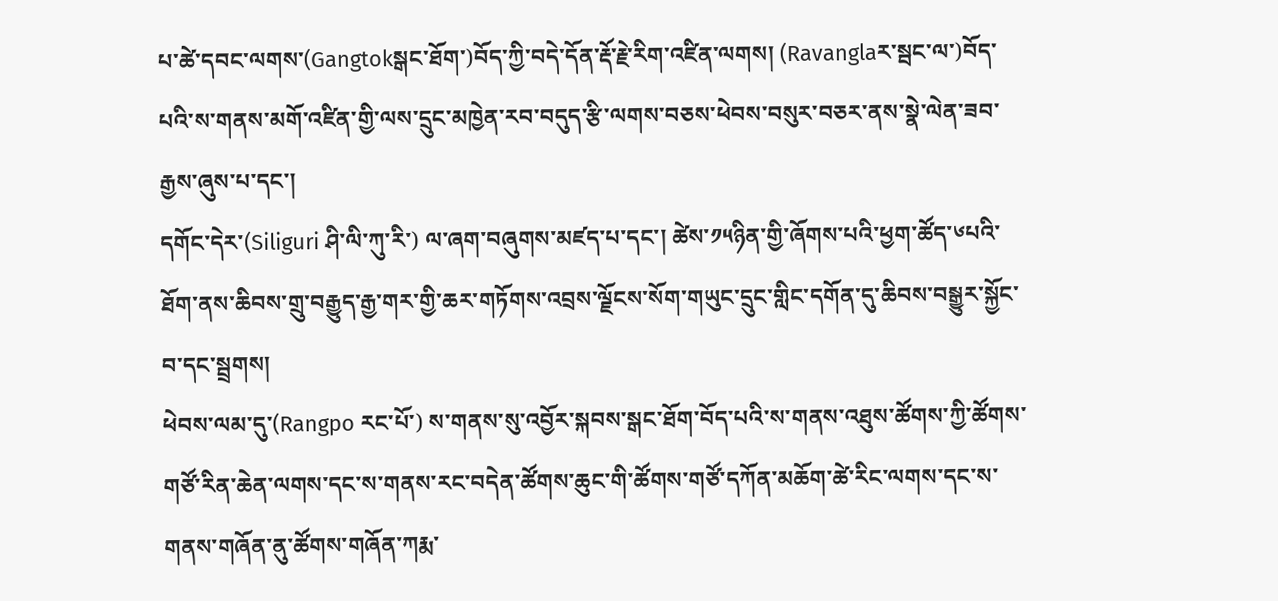པ་ཚེ་དབང་ལགས་(Gangtokསྒང་ཐོག་)བོད་ཀྱི་བདེ་དོན་རྡོ་རྗེ་རིག་འཛིན་ལགས། (Ravanglaར་སྦང་ལ་)བོད་པའི་ས་གནས་མགོ་འཛིན་གྱི་ལས་དྲུང་མཁྱེན་རབ་བདུད་རྩི་ལགས་བཅས་ཕེབས་བསུར་བཅར་ནས་སྣེ་ལེན་ཟབ་རྒྱས་ཞུས་པ་དང་།
དགོང་དེར་(Siliguri ཤི་ལི་ཀུ་རི་) ལ་ཞག་བཞུགས་མཛད་པ་དང་། ཚེས་༡༥ཉིན་གྱི་ཞོགས་པའི་ཕྱག་ཚོད་༦པའི་ཐོག་ནས་ཆིབས་གྲུ་བརྒྱུད་རྒྱ་གར་གྱི་ཆར་གཏོགས་འབྲས་ལྗོངས་སོག་གཡུང་དྲུང་གླིང་དགོན་དུ་ཆིབས་བསྒྱུར་སྐྱོང་བ་དང་སྦྲགས།
ཕེབས་ལམ་དུ་(Rangpo རང་པོ་) ས་གནས་སུ་འབྱོར་སྐབས་སྒང་ཐོག་བོད་པའི་ས་གནས་འཐུས་ཚོགས་ཀྱི་ཚོགས་གཙོ་རིན་ཆེན་ལགས་དང་ས་གནས་རང་བདེན་ཚོགས་ཆུང་གི་ཚོགས་གཙོ་དཀོན་མཆོག་ཚེ་རིང་ལགས་དང་ས་གནས་གཞོན་ནུ་ཚོགས་གཞོན་ཀརྨ་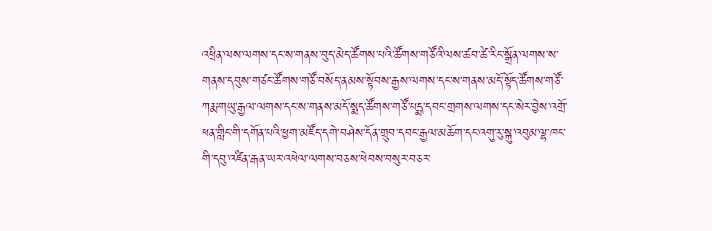འཕྲིན་ལས་ལགས་དང་ས་གནས་བུད་མེད་ཚོགས་པའི་ཚོགས་གཙོའི་ལས་ཚབ་ཚེ་རིང་སྒྲོན་ལགས་ས་གནས་དབུས་གཙང་ཚོགས་གཙོ་བསོད་ནམས་སྟོབས་རྒྱས་ལགས་དང་ས་གནས་མདོ་སྟོད་ཚོགས་གཙོ་ཀརྨ་གཡུ་རྒྱལ་ལགས་དང་ས་གནས་མདོ་སྨད་ཚོགས་གཙོ་པདྨ་དབང་གྲགས་ལགས་དང་སེར་བྱེས་འགྲོ་ཕན་གླིང་གི་དགོན་པའི་ཕྱག་མཛོད་དགེ་བཤེས་དོན་གྲུབ་དབང་རྒྱལ་མཆོག་དང་འགུ་རུ་སྐུ་འབུམ་ལྷ་ཁང་གི་དབུ་འཛིན་རྒན་ཡར་འཕེལ་ལགས་བཅས་ཕེབས་བསུར་བཅར་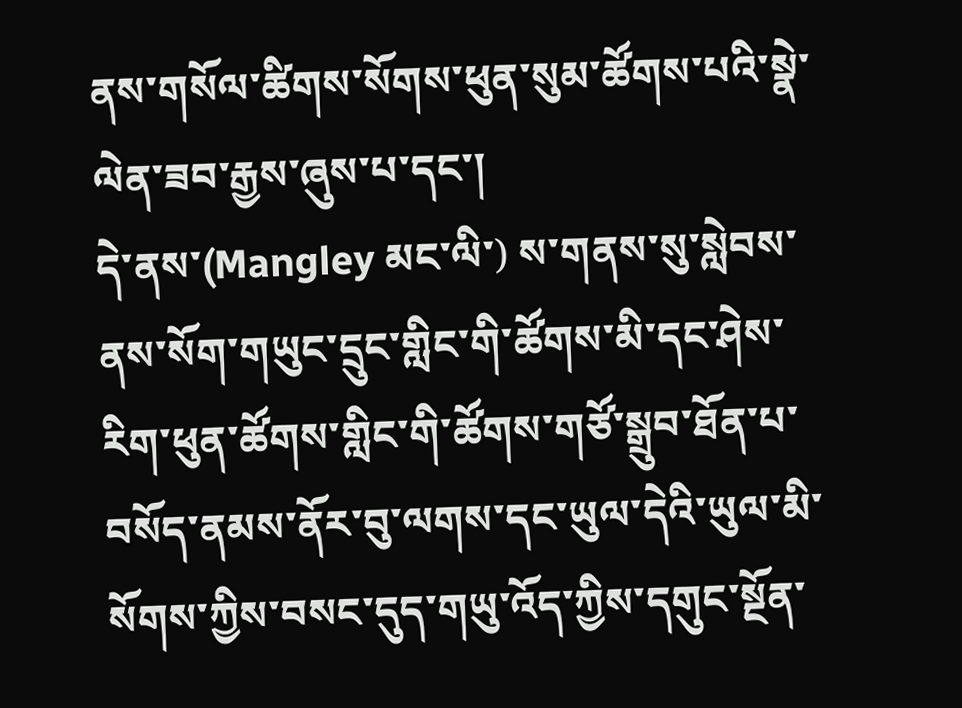ནས་གསོལ་ཚིགས་སོགས་ཕུན་སུམ་ཚོགས་པའི་སྣེ་ལེན་ཟབ་རྒྱས་ཞུས་པ་དང་།
དེ་ནས་(Mangley མང་ལི་) ས་གནས་སུ་སླེབས་ནས་སོག་གཡུང་དྲུང་གླིང་གི་ཚོགས་མི་དང་ཤེས་རིག་ཕུན་ཚོགས་གླིང་གི་ཚོགས་གཙོ་སྒྲུབ་ཐོན་པ་བསོད་ནམས་ནོར་བུ་ལགས་དང་ཡུལ་དེའི་ཡུལ་མི་སོགས་ཀྱིས་བསང་དུད་གཡུ་འོད་ཀྱིས་དགུང་སྔོན་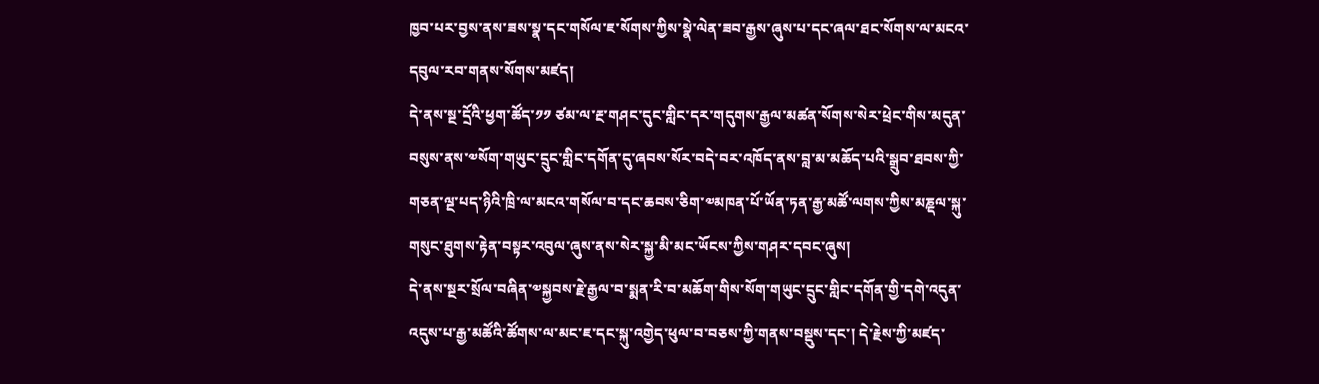ཁྱབ་པར་བྱས་ནས་ཟས་སྣ་དང་གསོལ་ཇ་སོགས་ཀྱིས་སྣེ་ལེན་ཟབ་རྒྱས་ཞུས་པ་དང་ཞལ་ཐང་སོགས་ལ་མངའ་དབུལ་རབ་གནས་སོགས་མཛད།
དེ་ནས་སྔ་དྲོའི་ཕྱག་ཚོད་༡༡ ཙམ་ལ་རྔ་གཤང་དུང་གླིང་དར་གདུགས་རྒྱལ་མཚན་སོགས་སེར་ཕྲེང་གིས་མདུན་བསུས་ནས་༧སོག་གཡུང་དྲུང་གླིང་དགོན་དུ་ཞབས་སོར་བདེ་བར་འཁོད་ནས་བླ་མ་མཆོད་པའི་སྒྲུབ་ཐབས་ཀྱི་གཅན་ལྔ་པད་ཉིའི་ཁྲི་ལ་མངའ་གསོལ་བ་དང་ཆབས་ཅིག་༧མཁན་པོ་ཡོན་ཏན་རྒྱ་མཚོ་ལགས་ཀྱིས་མཎྡལ་སྐུ་གསུང་ཐུགས་རྟེན་བསྟར་འབུལ་ཞུས་ནས་སེར་སྐྱ་མི་མང་ཡོངས་ཀྱིས་གཤར་དབང་ཞུས།
དེ་ནས་སྔར་སྲོལ་བཞིན་༧སྐྱབས་རྗེ་རྒྱལ་བ་སྨན་རི་བ་མཆོག་གིས་སོག་གཡུང་དྲུང་གླིང་དགོན་གྱི་དགེ་འདུན་འདུས་པ་རྒྱ་མཚོའི་ཚོགས་ལ་མང་ཇ་དང་སྐུ་འགྱེད་ཕུལ་བ་བཅས་ཀྱི་གནས་བསྡུས་དང་། དེ་རྗེས་ཀྱི་མཛད་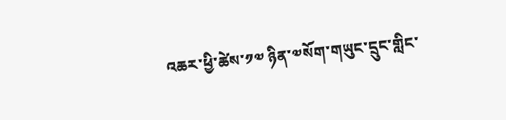འཆར་ཕྱི་ཚེས་༡༧ ཉིན་༧སོག་གཡུང་དྲུང་གླིང་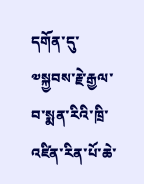དགོན་དུ་༧སྐྱབས་རྗེ་རྒྱལ་བ་སྨན་རིའི་ཁྲི་འཛིན་རིན་པོ་ཆེ་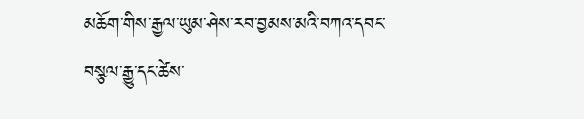མཆོག་གིས་རྒྱལ་ཡུམ་ཤེས་རབ་བྱམས་མའི་བཀའ་དབང་བསྩལ་རྒྱུ་དང་ཚེས་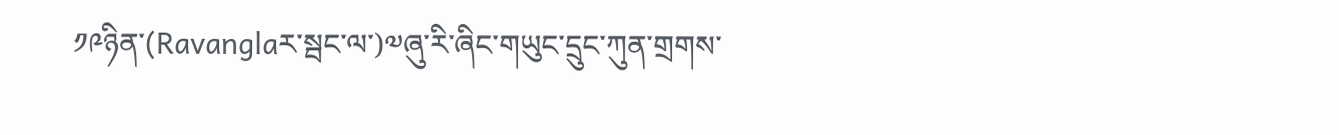༡༩ཉིན་(Ravanglaར་སྦང་ལ་)༧ཞུ་རི་ཞིང་གཡུང་དྲུང་ཀུན་གྲགས་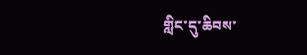གླིང་དུ་ཆིབས་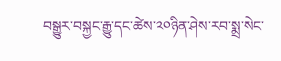བསྒྱུར་བསྐྱང་རྒྱུ་དང་ཚེས་༢༠ཉིན་ཤེས་རབ་སྨྲ་སེང་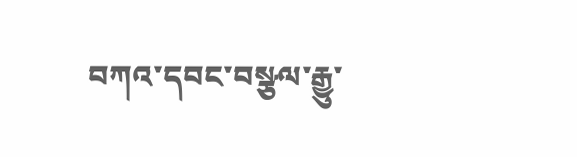བཀའ་དབང་བསྩལ་རྒྱུ་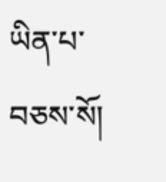ཡིན་པ་བཅས་སོ།